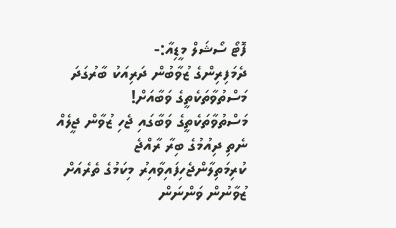ފޮޓޯ ސޯޝަލް މީޑިއާ:-
ދެމަފިރިންގެ ޒުވާބުން ދަރިއަކު ބާރުގަދަ މަސްތުވާތަކެތީގެ ވަބާއަށް!
މަސްތުވާތަކެތީގެ ވަބާގައި ޖެހި ޒުވާން ޖީލެއް ނެތި ދިއުމުގެ ބިރާ ރާއްޖެ ކުރިމަތިލާންޖެހިފައިވާއިރު މިކަމުގެ ތެރެއަށް ޒުވާނުން ވަންނަން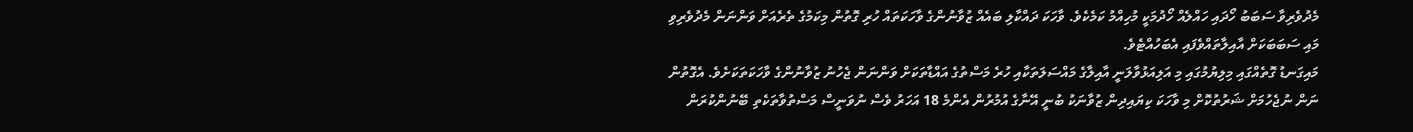މެދުވެރިވާ ސަބަބު ހޯދައި ހައްލެއް ހޯދުމަކީ މުހިއްމު ކަމެކެވެ. ވާހަކަ ދައްކާލި ބައެއް ޒުވާނުންގެ ވާހަކަތައް ހުރި ގޮތުން މިކަމުގެ ތެރެއަށް ވަންނަން މެދުވެރިވި މައި ސަބަބަކަށް އާއިލާތައްވެފައި އެބަހުއްޓެވެ.
މައިގަނޑު ގޮތެއްގައި މިލިޔުމުގައި މި އަލިއަޅުވާލަނީ އާއިލާގެ މައްސަލަތަކާއި ހުރެ މަސްތުގެ އައްޑާތަކަށް ވަންނަން ޖެހުނު ޒުވާނުންގެ ވާހަކަތަކަށެވެ. އެގޮތުން ނަން ނުޖެހުމަށް ޝަރުތުކޮށް މި ވާހަކަ ކިޔައިދިން ޒުވާނަކު ބުނީ އޭނާގެ އުމުރުން އެންމެ 18 އަހަރު ވެސް ނުވަނީސް މަސްތުވާތަކެތި ބޭނުންކުރަން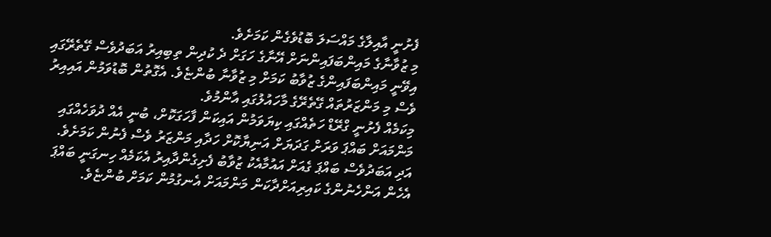ފެށުނީ އާއިލާގެ މައްސަލަ ބޮޑުވެގެން ކަމަށެވެ.
މި ޒުވާނާގެ މައިންބަފައިންނަށް އޭނާގެ ހަގަށް ދެ ކުދިން ތިބިއިރު އަބަދުވެސް ގޭތެރޭގައި އިވޭނީ މައިންބަފައިންގެ ޒުވާބު ކަމަށް މި ޒުވާނާ ބުންޏެވެ. އެގޮތުން ބޮޑުވަމުން އައިއިރު ވެސް މި މަންޒަރުތައް ގޭތެރޭގެ މާހައުލުގައި އާންމުވެ.
މިކަމެއް ފެށުނީ ގްރޭޑް ހަތެއްގައި ކިޔަވަމުން އައިކަން ފާހަގަކޮށް، ބުނީ އެއް ދުވަހެއްގައި މަންމައަށް ބައްޕަ ވަރަށް ގަދަޔަށް އަނިޔާކޮށް ހަދާއި މަންޒަރު ވެސް ފެނުން ކަމަށެވެ. އަދި އަބަދުވެސް ބައްޕަ ގެއަށް އައުމާއެކު ޒުވާބު ފެށިގެންދާއިރު އެކަމެއް ހިނގަނީ ބައްޕަ އެހެން އަންހެނުންގެ ކައިރިއަށްދާކަން މަންމައަށް އެނގުމުން ކަމަށް ބުންޏެވެ.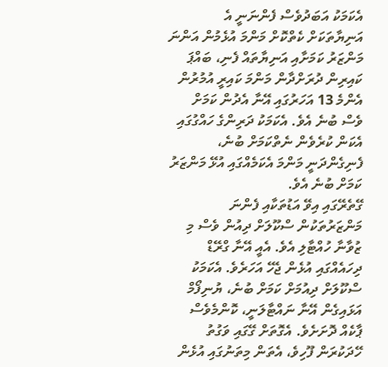އެކަމަކު އަބަދުވެސް ފެންނަނީ އެ އަނިޔާތަކަށް ކެތްކޮށް މަންމަ އުޅެމުން އަންނަ މަންޒަރު ކަމަށާއި އަނިޔާތައް ފެނި، ބައްޕަ ކައިރިން ދުރަށްދާން މަންމަ ކައިރީ އުމުރުން އެންމެ 13 އަހަރުގައި އޭނާ އެދުން ކަމަށް ވެސް ބުނެ އެވެ. އެކަމަކު ދަރިންގެ ހައްގުގައި އެކަން ކުރެވެން ނެތްކަމަށް ބުނެ، ފެނިގެންދަނީ މަންމަ އެކަމެއްގައި އުޅޭ މަންޒަރު ކަމަށް ބުނެ އެވެ.
ގޭތެރޭގައި އިވޭ އަޑުތަކާއި ފެންނަ މަންޒަރުތަކުން ސްކޫލަށް ދިއުން ވެސް މި ޒުވާނާ ހުއްޓާލި އެވެ. އެއީ އޭނާ ގްރޭޑް ދިހައެއްގައި އުޅެން ޖެހޭ އަހަރެވެ. އެކަމަކު ސްކޫލަށް ދިއުމަށް ކަމަށް ބުނެ، ޔުނިފޯމް އަޅައިގެން އޭނާ ނައްޓާލަނީ، ކޮންމެވެސް ޕާކެއް ދޮށަށެވެ. އެގޮތަށް ގޭގައި ވަގުތު ހޭދަކުރަން ފޫހިވެ، އެތަން މިތަނުގައި އުޅެން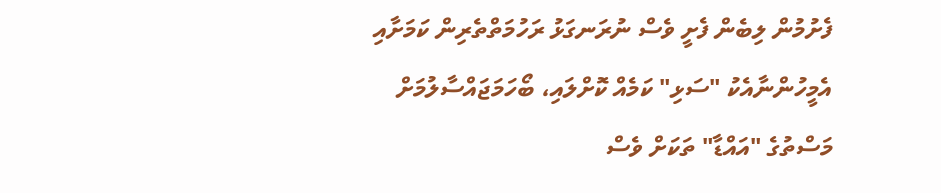ފެށުމުން ލިބެން ފެށީ ވެސް ނުރަނގަޅު ރަހުމަތްތެރިން ކަމަށާއި އެމީހުންނާއެކު "ސަޅި" ކަމެއް ކޮށްލައި، ބޯހަމަޖައްސާލުމަށް މަސްތުގެ "އައްޑާ" ތަކަށް ވެސް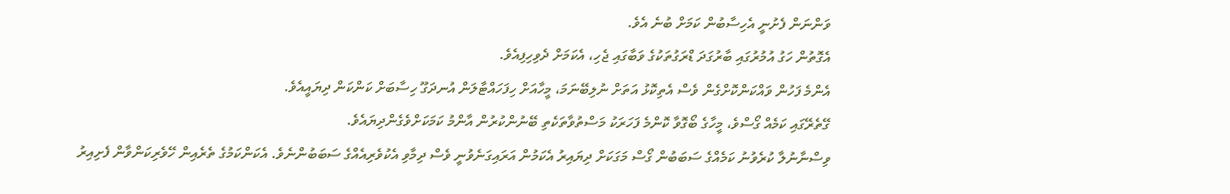ވަންނަން ފެށުނީ އެހިސާބުން ކަމަށް ބުނެ އެވެ.
އެގޮތުން ހަގު އުމުރުގައި ބާރުގަދަ ޑްރަގުތަކުގެ ވަބާގައި ޖެހި، އެކަމަށް ދެވިހިފިއެވެ.
އެންމެ ފަހުން ވައްކަންކޮށްގެން ވެސް އެތިކޮޅު އަތަށް ނުލިބޭނަމަ، މީހާއަށް ހިފަހައްޓާލަން އުނދަގޫ ހިސާބަށް ކަންކަން ދިޔައީއެވެ.
ގޭތެރޭގައި ކަމެއް ގޯސްވެ، މީހާގެ ބޯގޮވާ ކޮންމެ ފަހަރަކު މަސްތުވާތަކެތި ބޭނުންކުރުން އާންމު ކަމަކަށްވެގެންދިޔައެވެ.
ވިސްނާނުލާ ކުރެވުނު ކަމެއްގެ ސަބަބުން ގޯސް މަގަކަށް ދިޔައިރު އެކަމުން އަރައިގަނެވުނީ ވެސް ދިމާވި އެކުވެރިއެއްގެ ސަބަބުންނެވެ. އެކަންކަމުގެ ތެރެއިން ހޭވެރިކަންވާން ފެށިއިރު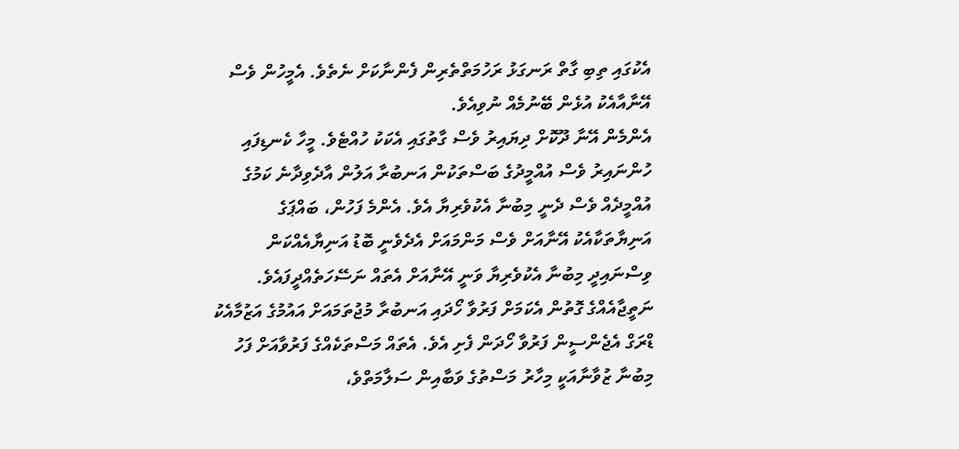އެކުގައި ތިބި ގާތް ރަނގަޅު ރަހުމަތްތެރިން ފެންނާކަށް ނެތެވެ. އެމީހުން ވެސް އޭނާއާއެކު އުޅެން ބޭނުމެއް ނުވިއެވެ.
އެންމެން އޭނާ ދޫކޮށް ދިޔައިރު ވެސް ގާތުގައި އެކަކު ހުއްޓެވެ. މީހާ ކެނޑިފައި ހުންނައިރު ވެސް އުއްމީދުގެ ބަސްތަކުން އަނބުރާ އަލުން އާދެވިދާނެ ކަމުގެ އުއްމީދެއް ވެސް ދެނީ މިބުނާ އެކުވެރިޔާ އެވެ. އެންމެ ފަހުން، ބައްޕަގެ އަނިޔާތަކާއެކު އޭނާއަށް ވެސް މަންމައަށް އެދެވެނީ ބޮޑު އަނިޔާއެއްކަން ވިސްނައިދީ މިބުނާ އެކުވެރިޔާ ވަނީ އޭނާއަށް އެތައް ނަސޭހަތެއްދީފައެވެ.
ނަތީޖާއެއްގެ ގޮތުން އެކަމަށް ފަރުވާ ހޯދައި އަނބުރާ މުޖުތަމައަށް އައުމުގެ އަޒުމާއެކު ޑްރަގް އެޖެންސީން ފަރުވާ ހޯދަން ފެށި އެވެ. އެތައް މަސްތަކެއްގެ ފަރުވާއަށް ފަހު މިބުނާ ޒުވާނާއަކީ މިހާރު މަސްތުގެ ވަބާއިން ސަލާމަތްވެ،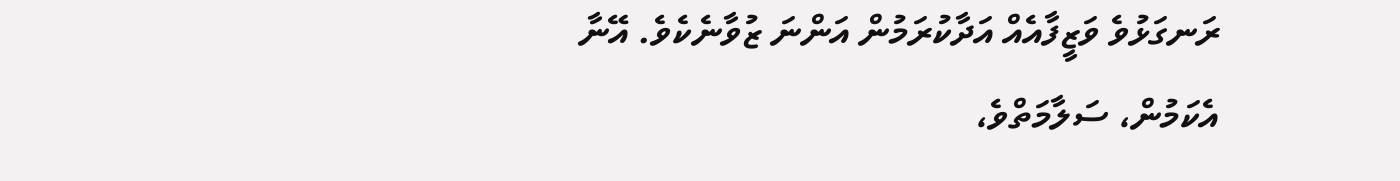ރަނގަޅުވެ ވަޒީފާއެއް އަދާކުރަމުން އަންނަ ޒުވާނެކެވެ. އޭނާ އެކަމުން، ސަލާމަތްވެ،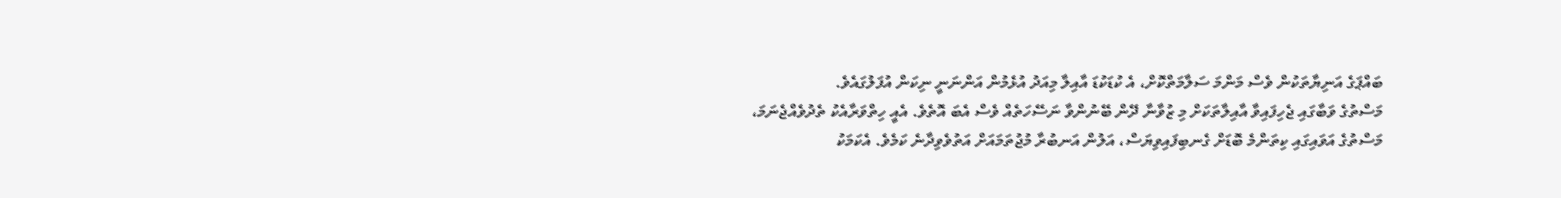ބައްޕަގެ އަނިޔާތަކުން ވެސް މަންމަ ސަލާމަތްކޮށް، އެ ކުޑަކުޑަ އާއިލާ މިއަދު އުޅެމުން އަންނަނީ ނިކަން އުފަލުގައެވެ.
މަސްތުގެ ވަބާގައި ޖެހިފައިވާ އާއިލާތަކަށް މި ޒުވާނާ ދޭން ބޭނުންވާ ނަސޭހަތެއް ވެސް އެބަ އޮތެވެ. އެއީ ހިތްވަރާއެކު ތެދުވެއްޖެނަމަ، މަސްތުގެ އަވައިގައި ކިތަންމެ ބޮޑަށް ގެނބިފައިވިޔަސް، އަލުން އަނބުރާ މުޖުތަމައަށް އަތުވެވިދާނެ ކަމެވެ. އެކަމަކު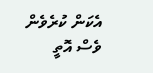އެކަން ކުރެވެން ވެސް އޮތީ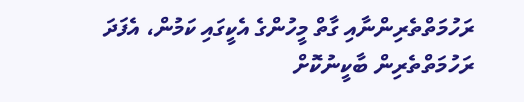ރަހުމަތްތެރިންނާއި ގާތް މީހުންގެ އެކީގައި ކަމުން، އެފަދަ ރަހުމަތްތެރިން ބާކީނުކޮށް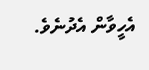އެހީވާން އެދުނެވެ.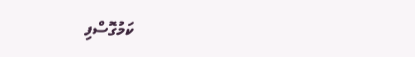ކަމުގޮސްފި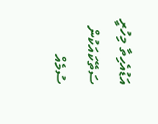އަޑުއެހިތާ މިހުރީ
ސަތޭކައަކުން ސުމެއް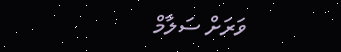ވަރަށް ސަލާމް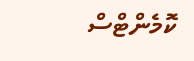ކޮމެންޓްސް